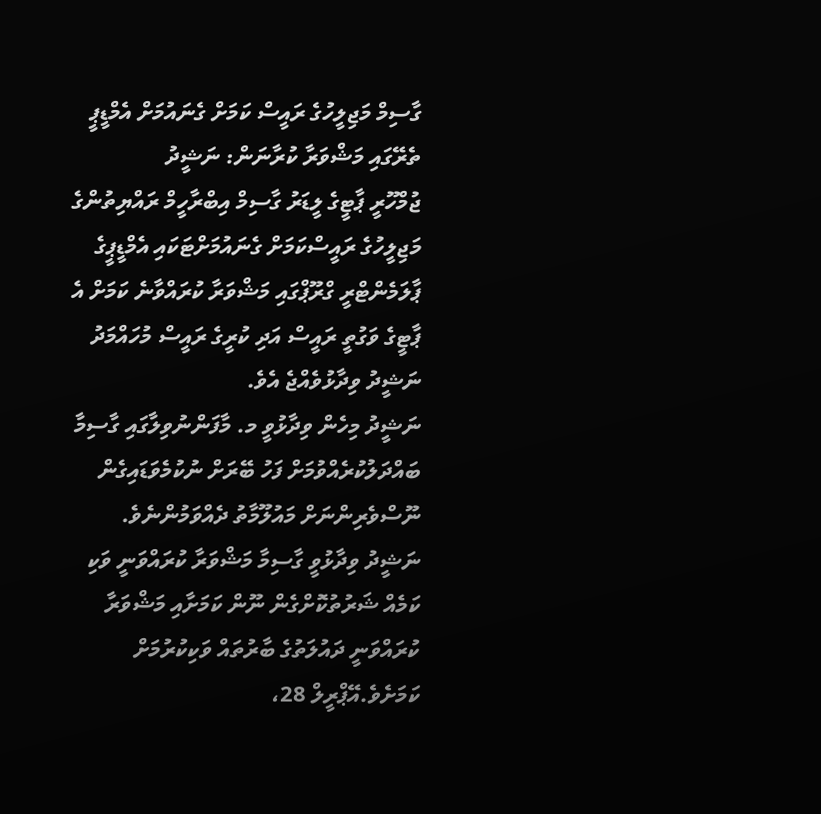ގާސިމް މަޖިލީހުގެ ރައީސް ކަމަށް ގެނައުމަށް އެމްޑީޕީ ތެރޭގައި މަޝްވަރާ ކުރާނަން: ނަޝީދު
ޖުމްހޫރީ ޕާޓީގެ ލީޑަރު ގާސިމް އިބްރާހީމް ރައްޔިތުންގެ މަޖިލީހުގެ ރައީސްކަމަށް ގެނައުމަށްޓަކައި އެމްޑީޕީގެ ޕާލަމެންޓްރީ ގްރޫޕްގައި މަޝްވަރާ ކުރައްވާނެ ކަމަށް އެ ޕާޓީގެ ވަގުތީ ރައީސް އަދި ކުރީގެ ރައީސް މުހައްމަދު ނަޝީދު ވިދާޅުވެއްޖެ އެވެ.
ނަޝީދު މިހެން ވިދާޅުވީ މ. މާފަންނުވިލާގައި ގާސިމާ ބައްދަލުކުރެއްވުމަށް ފަހު ބޭރަށް ނުކުމެވަޑައިގެން ނޫސްވެރިންނަށް މައުލޫމާތު ދެއްވަމުންނެވެ. ނަޝީދު ވިދާޅުވީ ގާސިމާ މަޝްވަރާ ކުރައްވަނީ ވަކި ކަމެއް ޝަރުތުކޮށްގެން ނޫން ކަމަށާއި މަޝްވަރާ ކުރައްވަނީ ދައުލަތުގެ ބާރުތައް ވަކިކުރުމަށް ކަމަށެވެ.އޭޕްރީލް 28،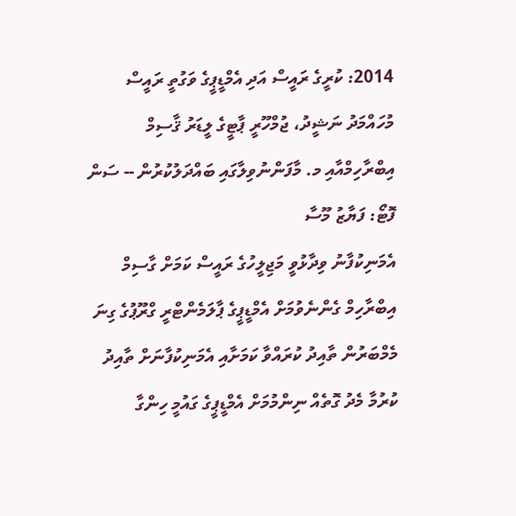2014: ކުރީގެ ރައީސް އަދި އެމްޑީޕީގެ ވަގުތީ ރައީސް މުހައްމަދު ނަޝީދު، ޖުމްހޫރީ ޕާޓީގެ ލީޑަރު ޤާސިމް އިބްރާހިމްއާއި މ. މާފަންނުވިލާގައި ބައްދަލުކުރުން -- ސަން ފޮޓޯ: ފަޔާޒު މޫސާ
އެމަނިކުފާނު ވިދާޅުވީ މަޖިލީހުގެ ރައީސް ކަމަށް ގާސިމް އިބްރާހިމް ގެންނެވުމަށް އެމްޑީޕީގެ ޕާލަމެންޓްރީ ގްރޫޕުގެ ގިނަ މެމްބަރުން ތާއިދު ކުރައްވާ ކަމަށާއި އެމަނިކުފާނަށް ތާއިދު ކުރުމާ މެދު ގޮތެއް ނިންމުމަށް އެމްޑީޕީގެ ގައުމީ ހިންގާ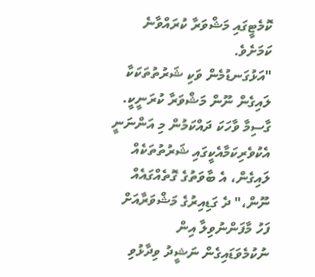ކޮމެޓީގައި މަޝްވަރާ ކުރައްވާނެ ކަމަށެވެ.
"އަޅުގަނޑުމެން ވަކި ޝަރުތުތަކަކާ ލައިގެން ނޫން މަޝްވަރާ ކުރަނީކީ. ގާސިމާ ވާހަކަ ދައްކަމުން މި އަންނަނީ އެކުވެރިކަމާއެކީގައި ޝަރުތުތަކެއް ލައިގެން، އެ ބާވަތުގެ ގޮތެއްގައެއް ނޫން،" ދެ ގަޑިއިރުގެ މަޝްވަރާއަށް ފަހު މާފަންނުވިލާ އިން ނުކުމެވަޑައިގެން ނަޝީދު ވިދާޅުވި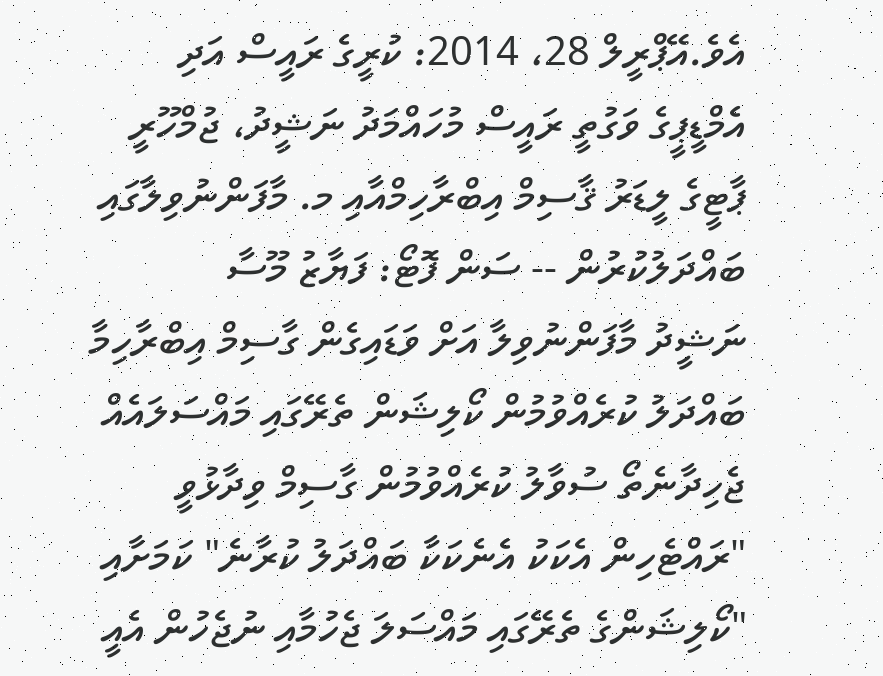އެވެ.އޭޕްރީލް 28، 2014: ކުރީގެ ރައީސް އަދި އެމްޑީޕީގެ ވަގުތީ ރައީސް މުހައްމަދު ނަޝީދު، ޖުމްހޫރީ ޕާޓީގެ ލީޑަރު ޤާސިމް އިބްރާހިމްއާއި މ. މާފަންނުވިލާގައި ބައްދަލުކުރުން -- ސަން ފޮޓޯ: ފަޔާޒު މޫސާ
ނަޝީދު މާފަންނުވިލާ އަށް ވަޑައިގެން ގާސިމް އިބްރާހިމާ ބައްދަލު ކުރެއްވުމުން ކޯލިޝަން ތެރޭގައި މައްސަލައެއް ޖެހިދާނެތޯ ސުވާލު ކުރެއްވުމުން ގާސިމް ވިދާޅުވީ "ރައްޓެހިން އެކަކު އެނެކަކާ ބައްދަލު ކުރާނެ" ކަމަށާއި "ކޯލިޝަންގެ ތެރޭގައި މައްސަލަ ޖެހުމާއި ނުޖެހުން އެއީ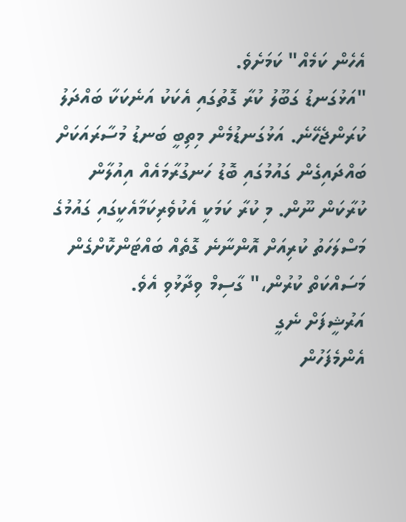އެހެން ކަމެއް" ކަމަށެވެ.
"އަޅުގަނޑު ގަބޫލު ކުރާ ގޮތުގައި އެކަކު އަނެކަކާ ބައްދަލު ކުރަންޖެހޭނެ. އަޅުގަނޑުމެން މިތިބީ ބަނޑު މުސާރައަކަށް ބައްދައިގެން ގައުމުގައި ބޮޑު ހަނގުރާމައެއް އިއުލާން ކުރާކަން ނޫން. މި ކުރާ ކަމަކީ އެކުވެރިކަމާއެކީގައި ގައުމުގެ މަސްލަހަތު ކުރިއަށް އޮންނާނެ ގޮތެއް ބައްޓަންކޮށްގެން މަސައްކަތް ކުރުން،" ގާސިމް ވިދާޅުވި އެވެ.
އަރުޝީފަށް ނެގީ
އެންމެފަހުން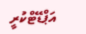އަޕްޑޭޓްކުރީ